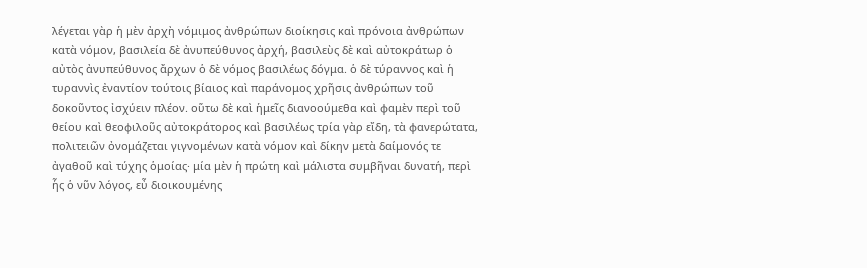λέγεται γὰρ ἡ μὲν ἀρχὴ νόμιμος ἀνθρώπων διοίκησις καὶ πρόνοια ἀνθρώπων κατὰ νόμον, βασιλεία δὲ ἀνυπεύθυνος ἀρχή, βασιλεὺς δὲ καὶ αὐτοκράτωρ ὁ αὐτὸς ἀνυπεύθυνος ἄρχων ὁ δὲ νόμος βασιλέως δόγμα. ὁ δὲ τύραννος καὶ ἡ τυραννὶς ἐναντίον τούτοις βίαιος καὶ παράνομος χρῆσις ἀνθρώπων τοῦ δοκοῦντος ἰσχύειν πλέον. οὕτω δὲ καὶ ἡμεῖς διανοούμεθα καὶ φαμὲν περὶ τοῦ θείου καὶ θεοφιλοῦς αὐτοκράτορος καὶ βασιλέως τρία γὰρ εἴδη, τὰ φανερώτατα, πολιτειῶν ὀνομάζεται γιγνομένων κατὰ νόμον καὶ δίκην μετὰ δαίμονός τε ἀγαθοῦ καὶ τύχης ὁμοίας· μία μὲν ἡ πρώτη καὶ μάλιστα συμβῆναι δυνατή, περὶ ἧς ὁ νῦν λόγος, εὖ διοικουμένης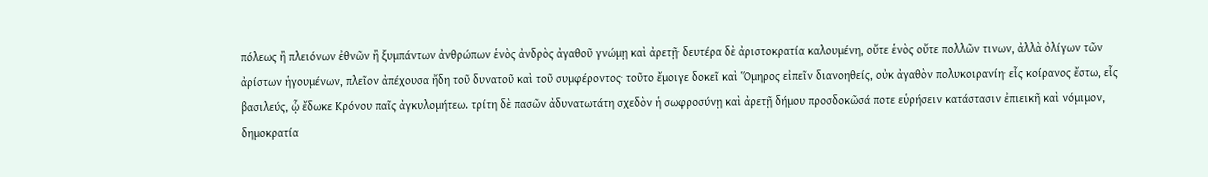πόλεως ἢ πλειόνων ἐθνῶν ἢ ξυμπάντων ἀνθρώπων ἑνὸς ἀνδρὸς ἀγαθοῦ γνώμῃ καὶ ἀρετῇ· δευτέρα δὲ ἀριστοκρατία καλουμένη, οὔτε ἑνὸς οὔτε πολλῶν τινων, ἀλλὰ ὀλίγων τῶν ἀρίστων ἡγουμένων, πλεῖον ἀπέχουσα ἤδη τοῦ δυνατοῦ καὶ τοῦ συμφέροντος· τοῦτο ἔμοιγε δοκεῖ καὶ Ὅμηρος εἰπεῖν διανοηθείς, οὐκ ἀγαθὸν πολυκοιρανίη· εἷς κοίρανος ἔστω, εἷς βασιλεύς, ᾧ ἔδωκε Κρόνου παῖς ἀγκυλομήτεω. τρίτη δὲ πασῶν ἀδυνατωτάτη σχεδὸν ἡ σωφροσύνῃ καὶ ἀρετῇ δήμου προσδοκῶσά ποτε εὑρήσειν κατάστασιν ἐπιεικῆ καὶ νόμιμον, δημοκρατία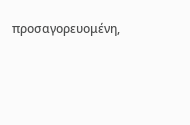προσαγορευομένη,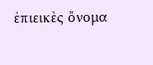ἐπιεικὲς ὄνομα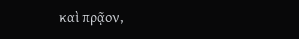καὶ πρᾷον,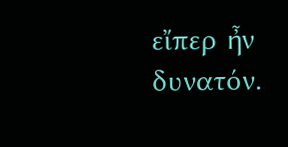εἴπερ ἦν δυνατόν.